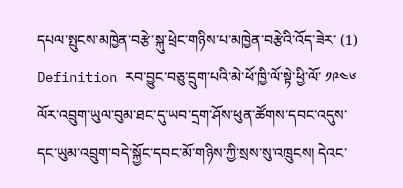དཔལ་སྤུངས་མཁྱེན་བརྩེ་སྐུ་ཕྲེང་གཉིས་པ་མཁྱེན་བརྩེའི་འོད་ཟེར་ (1)
Definition རབ་བྱུང་བཅུ་དྲུག་པའི་མེ་ཕོ་ཁྱི་ལོ་སྟེ་ཕྱི་ལོ་ ༡༩༤༦ ལོར་འབྲུག་ཡུལ་བུམ་ཐང་དུ་ཡབ་དྲག་ཤོས་ཕུན་ཚོགས་དབང་འདུས་དང་ཡུམ་འབྲུག་བདེ་སྐྱོང་དབང་མོ་གཉིས་ཀྱི་སྲས་སུ་འཁྲུངས། དེའང་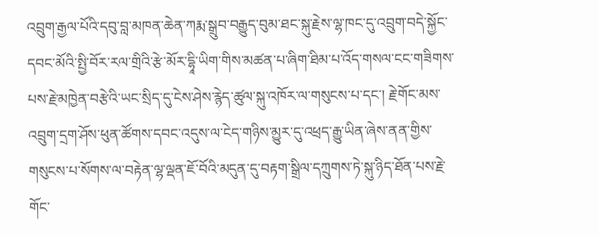འབྲུག་རྒྱལ་པོའི་དབུ་བླ་མཁན་ཆེན་ཀརྨ་སྒྲུབ་བརྒྱུད་བུམ་ཐང་སྐུ་རྗེས་ལྷ་ཁང་དུ་འབྲུག་བདེ་སྐྱོང་དབང་མོའི་སྤྱི་བོར་རལ་གྲིའི་རྩེ་མོར་དྷཱི་ཡིག་གིས་མཚན་པ་ཞིག་ཐིམ་པ་འོད་གསལ་ངང་གཟིགས་པས་རྗེ་མཁྱེན་བརྩེའི་ཡང་སྲིད་དུ་ངེས་ཤེས་རྙེད་ཚུལ་སྐུ་འཁོར་ལ་གསུངས་པ་དང་། རྗེ་གོང་མས་འབྲུག་དྲག་ཤོས་ཕུན་ཚོགས་དབང་འདུས་ལ་ངེད་གཉིས་མྱུར་དུ་འཕྲད་རྒྱུ་ཡིན་ཞེས་ནན་གྱིས་གསུངས་པ་སོགས་ལ་བརྟེན་ལྷ་ལྡན་ཇོ་བོའི་མདུན་དུ་བརྟག་སྒྲིལ་དཀྲུགས་ཏེ་སྐུ་ཉིད་ཐོན་པས་རྗེ་གོང་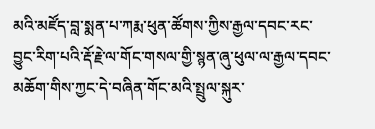མའི་མཛོད་བླ་སྨན་པ་ཀརྨ་ཕུན་ཚོགས་ཀྱིས་རྒྱལ་དབང་རང་བྱུང་རིག་པའི་རྡོ་རྗེ་ལ་གོང་གསལ་གྱི་སྙན་ཞུ་ཕུལ་ལ་རྒྱལ་དབང་མཆོག་གིས་ཀྱང་དེ་བཞིན་གོང་མའི་སྤྲུལ་སྐུར་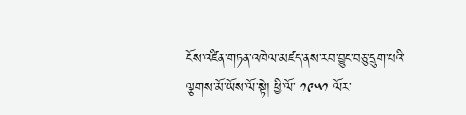ངོས་འཛིན་གཏན་འཁེལ་མཛད་ནས་རབ་བྱུང་བཅུ་དྲུག་པའི་ལྕགས་མོ་ཡོས་ལོ་སྟེ། ཕྱི་ལོ་ ༡༩༥༡ ལོར་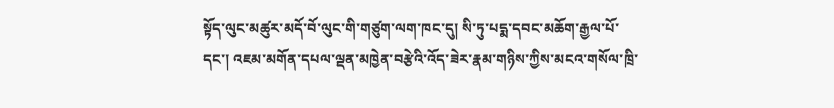སྟོད་ལུང་མཚུར་མདོ་བོ་ལུང་གི་གཙུག་ལག་ཁང་དུ། སི་ཏུ་པདྨ་དབང་མཆོག་རྒྱལ་པོ་དང་། འཇམ་མགོན་དཔལ་ལྡན་མཁྱེན་བརྩེའི་འོད་ཟེར་རྣམ་གཉིས་ཀྱིས་མངའ་གསོལ་ཁྲི་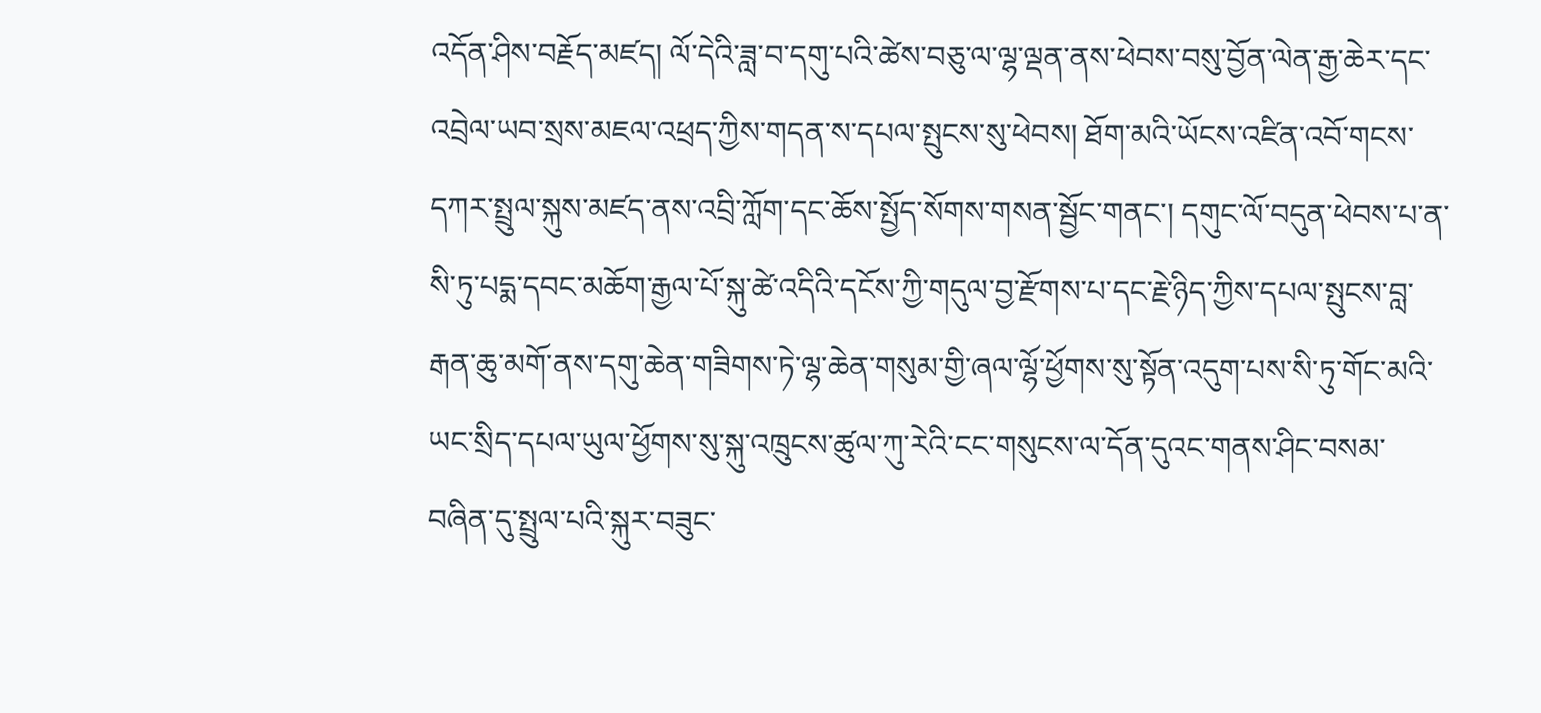འདོན་ཤིས་བརྗོད་མཛད། ལོ་དེའི་ཟླ་བ་དགུ་པའི་ཚེས་བཅུ་ལ་ལྷ་ལྡན་ནས་ཕེབས་བསུ་བྱོན་ལེན་རྒྱ་ཆེར་དང་འབྲེལ་ཡབ་སྲས་མཇལ་འཕྲད་ཀྱིས་གདན་ས་དཔལ་སྤུངས་སུ་ཕེབས། ཐོག་མའི་ཡོངས་འཛིན་འབོ་གངས་དཀར་སྤྲུལ་སྐུས་མཛད་ནས་འབྲི་ཀློག་དང་ཆོས་སྤྱོད་སོགས་གསན་སྦྱོང་གནང་། དགུང་ལོ་བདུན་ཕེབས་པ་ན་སི་ཏུ་པདྨ་དབང་མཆོག་རྒྱལ་པོ་སྐུ་ཚེ་འདིའི་དངོས་ཀྱི་གདུལ་བྱ་རྫོགས་པ་དང་རྗེ་ཉིད་ཀྱིས་དཔལ་སྤུངས་བླ་རྒན་ཆུ་མགོ་ནས་དགུ་ཆེན་གཟིགས་ཏེ་ལྷ་ཆེན་གསུམ་གྱི་ཞལ་ལྷོ་ཕྱོགས་སུ་སྟོན་འདུག་པས་སི་ཏུ་གོང་མའི་ཡང་སྲིད་དཔལ་ཡུལ་ཕྱོགས་སུ་སྐུ་འཁྲུངས་ཚུལ་ཀུ་རེའི་ངང་གསུངས་ལ་དོན་དུའང་གནས་ཤིང་བསམ་བཞིན་དུ་སྤྲུལ་པའི་སྐུར་བཟུང་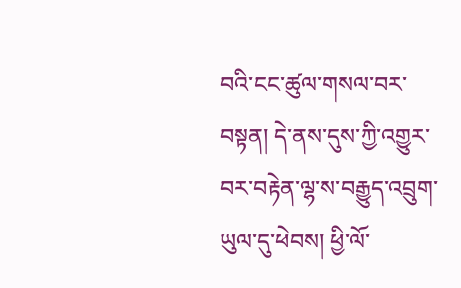བའི་ངང་ཚུལ་གསལ་བར་བསྟན། དེ་ནས་དུས་ཀྱི་འགྱུར་བར་བརྟེན་ལྷ་ས་བརྒྱུད་འབྲུག་ཡུལ་དུ་ཕེབས། ཕྱི་ལོ་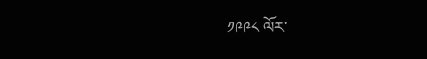༡༩༩༨ ལོར་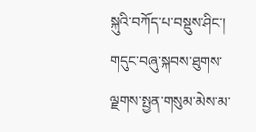སྐུའི་བཀོད་པ་བསྡུས་ཤིང་། གདུང་བཞུ་སྐབས་ཐུགས་ལྗགས་སྤྱན་གསུམ་མེས་མ་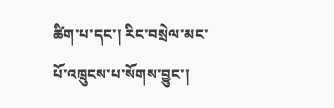ཚིག་པ་དང་། རིང་བསྲེལ་མང་པོ་འཁྲུངས་པ་སོགས་བྱུང་།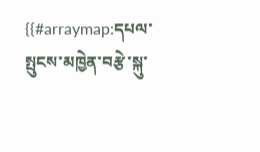{{#arraymap:དཔལ་སྤུངས་མཁྱེན་བརྩེ་སྐུ་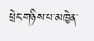ཕྲེང་གཉིས་པ་མཁྱེན་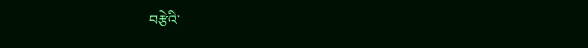བརྩེའི་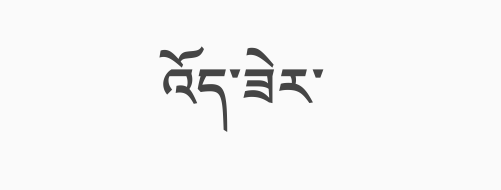འོད་ཟེར་